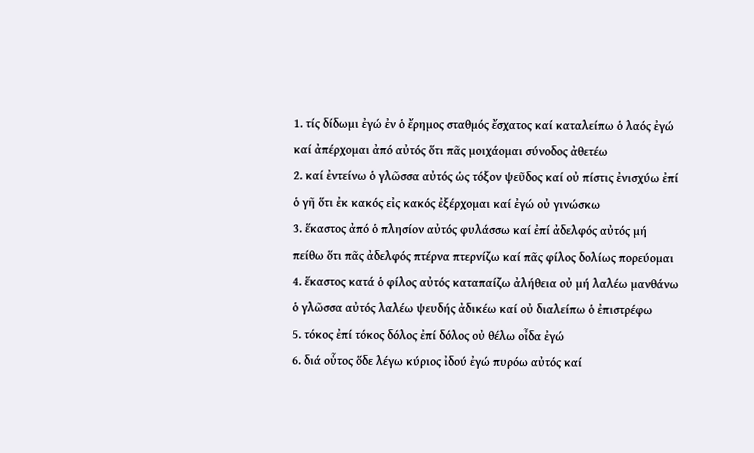1. τίς δίδωμι ἐγώ ἐν ὁ ἔρημος σταθμός ἔσχατος καί καταλείπω ὁ λαός ἐγώ καί ἀπέρχομαι ἀπό αὐτός ὅτι πᾶς μοιχάομαι σύνοδος ἀθετέω
2. καί ἐντείνω ὁ γλῶσσα αὐτός ὡς τόξον ψεῦδος καί οὐ πίστις ἐνισχύω ἐπί ὁ γῆ ὅτι ἐκ κακός εἰς κακός ἐξέρχομαι καί ἐγώ οὐ γινώσκω
3. ἕκαστος ἀπό ὁ πλησίον αὐτός φυλάσσω καί ἐπί ἀδελφός αὐτός μή πείθω ὅτι πᾶς ἀδελφός πτέρνα πτερνίζω καί πᾶς φίλος δολίως πορεύομαι
4. ἕκαστος κατά ὁ φίλος αὐτός καταπαίζω ἀλήθεια οὐ μή λαλέω μανθάνω ὁ γλῶσσα αὐτός λαλέω ψευδής ἀδικέω καί οὐ διαλείπω ὁ ἐπιστρέφω
5. τόκος ἐπί τόκος δόλος ἐπί δόλος οὐ θέλω οἶδα ἐγώ
6. διά οὗτος ὅδε λέγω κύριος ἰδού ἐγώ πυρόω αὐτός καί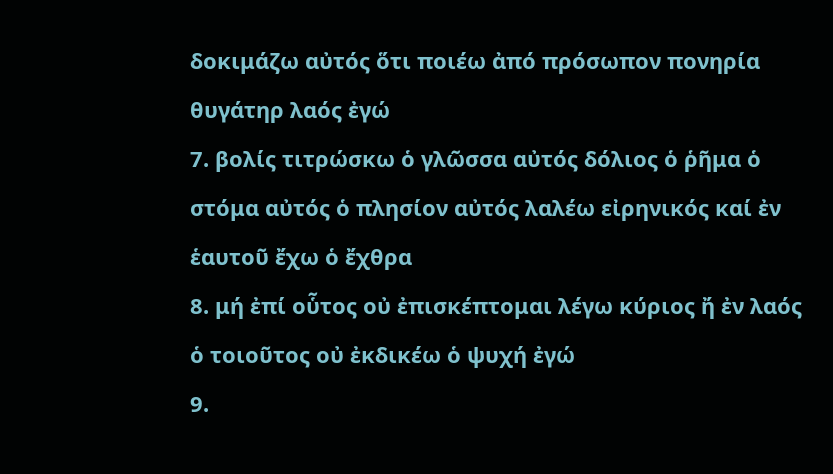δοκιμάζω αὐτός ὅτι ποιέω ἀπό πρόσωπον πονηρία θυγάτηρ λαός ἐγώ
7. βολίς τιτρώσκω ὁ γλῶσσα αὐτός δόλιος ὁ ῥῆμα ὁ στόμα αὐτός ὁ πλησίον αὐτός λαλέω εἰρηνικός καί ἐν ἑαυτοῦ ἔχω ὁ ἔχθρα
8. μή ἐπί οὗτος οὐ ἐπισκέπτομαι λέγω κύριος ἤ ἐν λαός ὁ τοιοῦτος οὐ ἐκδικέω ὁ ψυχή ἐγώ
9.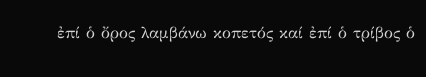ἐπί ὁ ὄρος λαμβάνω κοπετός καί ἐπί ὁ τρίβος ὁ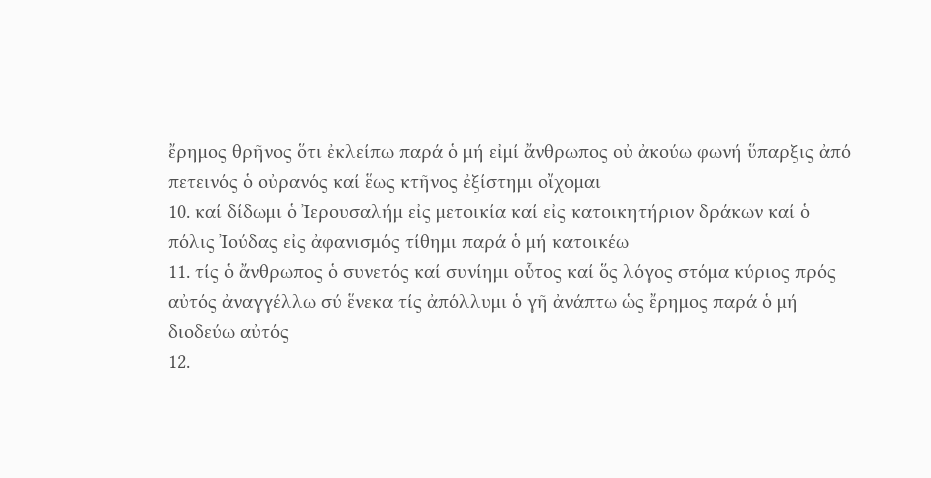ἔρημος θρῆνος ὅτι ἐκλείπω παρά ὁ μή εἰμί ἄνθρωπος οὐ ἀκούω φωνή ὕπαρξις ἀπό πετεινός ὁ οὐρανός καί ἕως κτῆνος ἐξίστημι οἴχομαι
10. καί δίδωμι ὁ Ἰερουσαλήμ εἰς μετοικία καί εἰς κατοικητήριον δράκων καί ὁ πόλις Ἰούδας εἰς ἀφανισμός τίθημι παρά ὁ μή κατοικέω
11. τίς ὁ ἄνθρωπος ὁ συνετός καί συνίημι οὗτος καί ὅς λόγος στόμα κύριος πρός αὐτός ἀναγγέλλω σύ ἕνεκα τίς ἀπόλλυμι ὁ γῆ ἀνάπτω ὡς ἔρημος παρά ὁ μή διοδεύω αὐτός
12.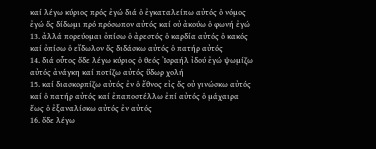καί λέγω κύριος πρός ἐγώ διά ὁ ἐγκαταλείπω αὐτός ὁ νόμος ἐγώ ὅς δίδωμι πρό πρόσωπον αὐτός καί οὐ ἀκούω ὁ φωνή ἐγώ
13. ἀλλά πορεύομαι ὀπίσω ὁ ἀρεστός ὁ καρδία αὐτός ὁ κακός καί ὀπίσω ὁ εἴδωλον ὅς διδάσκω αὐτός ὁ πατήρ αὐτός
14. διά οὗτος ὅδε λέγω κύριος ὁ θεός Ἰσραήλ ἰδού ἐγώ ψωμίζω αὐτός ἀνάγκη καί ποτίζω αὐτός ὕδωρ χολή
15. καί διασκορπίζω αὐτός ἐν ὁ ἔθνος εἰς ὅς οὐ γινώσκω αὐτός καί ὁ πατήρ αὐτός καί ἐπαποστέλλω ἐπί αὐτός ὁ μάχαιρα ἕως ὁ ἐξαναλίσκω αὐτός ἐν αὐτός
16. ὅδε λέγω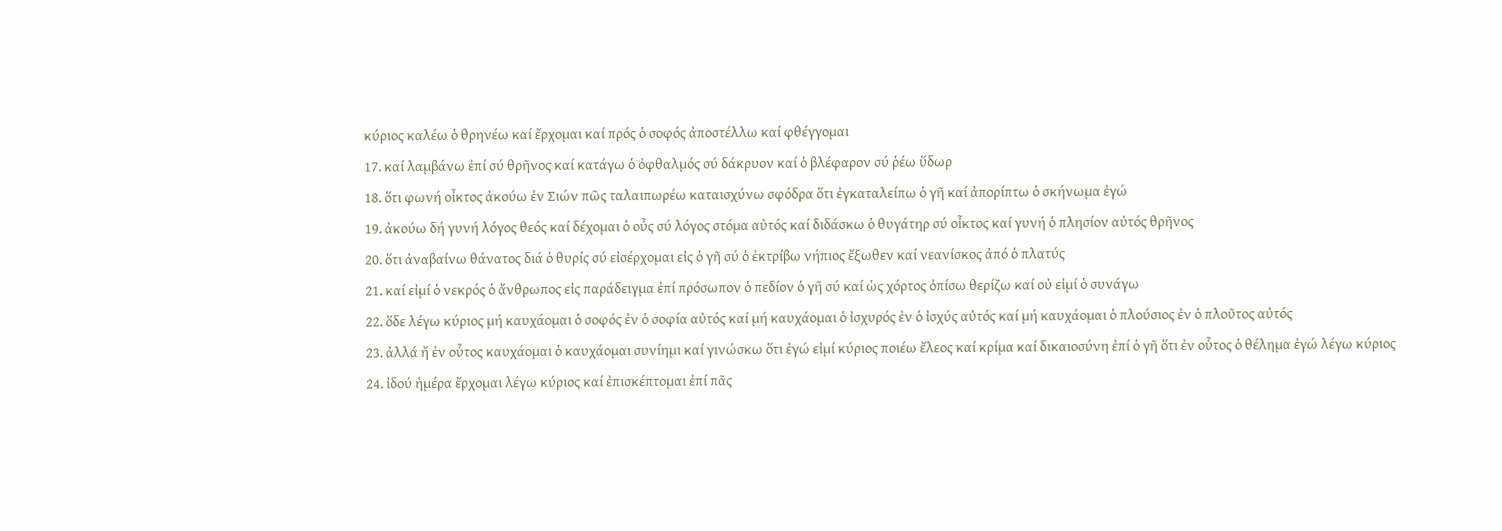κύριος καλέω ὁ θρηνέω καί ἔρχομαι καί πρός ὁ σοφός ἀποστέλλω καί φθέγγομαι
17. καί λαμβάνω ἐπί σύ θρῆνος καί κατάγω ὁ ὀφθαλμός σύ δάκρυον καί ὁ βλέφαρον σύ ῥέω ὕδωρ
18. ὅτι φωνή οἶκτος ἀκούω ἐν Σιών πῶς ταλαιπωρέω καταισχύνω σφόδρα ὅτι ἐγκαταλείπω ὁ γῆ καί ἀπορίπτω ὁ σκήνωμα ἐγώ
19. ἀκούω δή γυνή λόγος θεός καί δέχομαι ὁ οὖς σύ λόγος στόμα αὐτός καί διδάσκω ὁ θυγάτηρ σύ οἶκτος καί γυνή ὁ πλησίον αὐτός θρῆνος
20. ὅτι ἀναβαίνω θάνατος διά ὁ θυρίς σύ εἰσέρχομαι εἰς ὁ γῆ σύ ὁ ἐκτρίβω νήπιος ἔξωθεν καί νεανίσκος ἀπό ὁ πλατύς
21. καί εἰμί ὁ νεκρός ὁ ἄνθρωπος εἰς παράδειγμα ἐπί πρόσωπον ὁ πεδίον ὁ γῆ σύ καί ὡς χόρτος ὀπίσω θερίζω καί οὐ εἰμί ὁ συνάγω
22. ὅδε λέγω κύριος μή καυχάομαι ὁ σοφός ἐν ὁ σοφία αὐτός καί μή καυχάομαι ὁ ἰσχυρός ἐν ὁ ἰσχύς αὐτός καί μή καυχάομαι ὁ πλούσιος ἐν ὁ πλοῦτος αὐτός
23. ἀλλά ἤ ἐν οὗτος καυχάομαι ὁ καυχάομαι συνίημι καί γινώσκω ὅτι ἐγώ εἰμί κύριος ποιέω ἔλεος καί κρίμα καί δικαιοσύνη ἐπί ὁ γῆ ὅτι ἐν οὗτος ὁ θέλημα ἐγώ λέγω κύριος
24. ἰδού ἡμέρα ἔρχομαι λέγω κύριος καί ἐπισκέπτομαι ἐπί πᾶς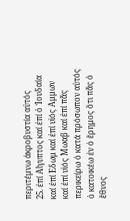περιτέμνω ἀκροβυστία αὐτός
25. ἐπί Αἴγυπτος καί ἐπί ὁ Ἰουδαία καί ἐπί Εδωμ καί ἐπί υἱός Αμμων καί ἐπί υἱός Μωαβ καί ἐπί πᾶς περικείρω ὁ κατά πρόσωπον αὐτός ὁ κατοικέω ἐν ὁ ἔρημος ὅτι πᾶς ὁ ἔθνος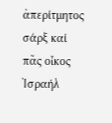ἀπερίτμητος σάρξ καί πᾶς οἶκος Ἰσραήλ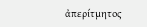ἀπερίτμητος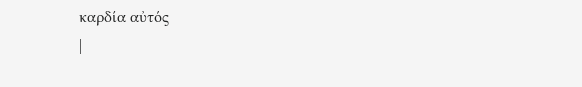καρδία αὐτός
|